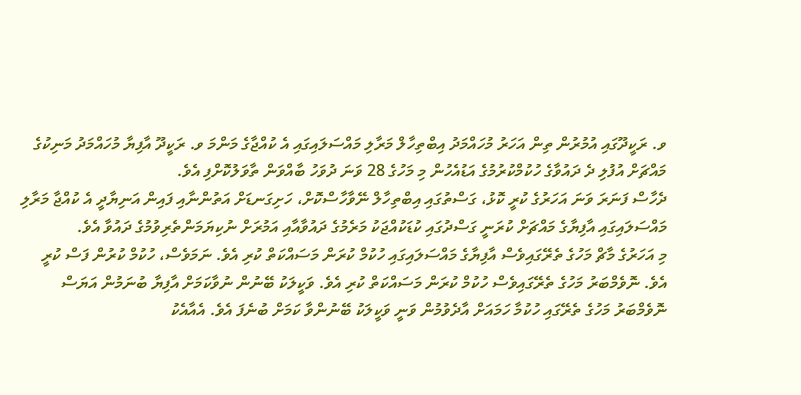ވ. ރަކީދޫގައި އުމުރުން ތިން އަހަރު މުހައްމަދު އިބްތިހާލް މަރާލި މައްސަލައިގައި އެ ކުއްޖާގެ މަންމަ ވ. ރަކީދޫ އާފިޔާ މުހައްމަދު މަނިކުގެ މައްޗަށް އުފުލި ދެ ދައުވާގެ ހުކުމްކުރުމުގެ އަޑުއެހުން މި މަހުގެ 28 ވަނަ ދުވަހު ބާއްވަން ތާވަލުކޮށްފި އެވެ.
ދެހާސް ފަނަރަ ވަނަ އަހަރުގެ ކުރީ ކޮޅު، ގަސްތުގައި އިބްތިހާލް ނޭވާހާސްކޮށް، ހަށިގަނޑަށް އަތުންނާއި ފައިން އަނިޔާދީ އެ ކުއްޖާ މަރާލި މައްސަލައިގައި އާފިޔާގެ މައްޗަށް ކުރަނީ ގަސްދުގައި ކުޑަކުއްޖަކު މަރެމުގެ ދައުވާއާއި އަމުރަށް ނުކިޔަމަންތެރިވުމުގެ ދައުވާ އެވެ.
މި އަހަރުގެ މާޗް މަހުގެ ތެރޭގައިވެސް އާފިޔާގެ މައްސަލައިގައި ހުކުމް ކުރަން މަސައްކަތް ކުރި އެވެ. ނަމަވެސް، ހުކުމް ކުރުން ފަސް ކުރީ އެވެ. ނޮވެމްބަރު މަހުގެ ތެރޭގައިވެސް ހުކުމް ކުރަން މަސައްކަތް ކުރި އެވެ. ވަކީލަކު ބޭނުން ނުވާކަމަށް އާފިޔާ ބުނަމުން އަޔަސް ނޮވެމްބަރު މަހުގެ ތެރޭގައި ހުކުމާ ހަމައަށް އާދެވުމުން ވަނީ ވަކީލަކު ބޭނުންވާ ކަމަށް ބުނެފަ އެވެ. އެއާއެކު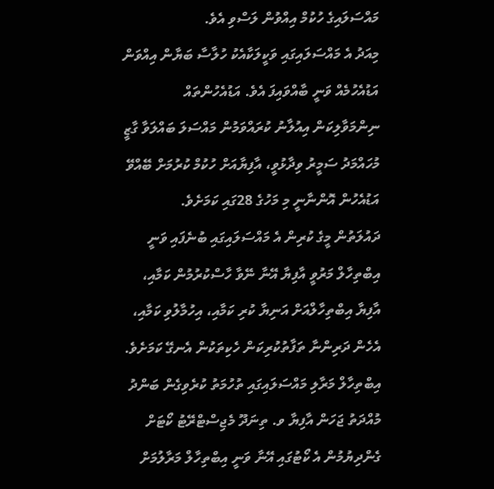މައްސަލައިގެ ހުކުމް އިއްވުން ލަސްވި އެވެ.
މިއަދު އެ މައްސަލައިގައި ވަކީލަކާއެކު ހުލާސާ ބަޔާން އިއްވަން އަޑުއެހުމެއް ވަނީ ބާއްވައިފަ އެވެ. އަޑުއެހުންތައް ނިންމަވާލިކަން އިއުލާނު ކުރައްވަމުން މައްސަލަ ބައްލަވާ ގާޒީ މުހައްމަދު ސަމީރު ވިދާޅުވީ، އާފިޔާއަށް ހުކުމް ކުރުމަށް ބޭއްވޭ އަޑުއެހުން އޮންނާނީ މި މަހުގެ 28ގައި ކަމަށެވެ.
ދައުލަތުން މީގެ ކުރިން އެ މައްސަލައިގައި ބުނެފައި ވަނީ އިބްތިހާލް މަރުވީ އާފިޔާ އޭނާ ނޭވާ ހާސްކުރުމުން ކަމާއި، އާފިޔާ އިބްތިހާލްއަށް އަނިޔާ ކުރި ކަމާއި، އިހުމާލުވި ކަމާއި، އެހެން ދަރިންނާ ތަފާތުކުރިކަން ހެކިތަކުން އެނގޭ ކަމަށެވެ.
އިބްތިހާލް މަރާލި މައްސަލައިގައި ތުހުމަތު ކުރެވިގެން ބަންދު މުއްދަތު ޖަހަން އާފިޔާ ވ. ތިނަދޫ މެޖިސްޓްރޭޓު ކޯޓަށް ގެންދިޔުމުން އެ ކޯޓުގައި އޭނާ ވަނީ އިބްތިހާލް މަރާލުމަށް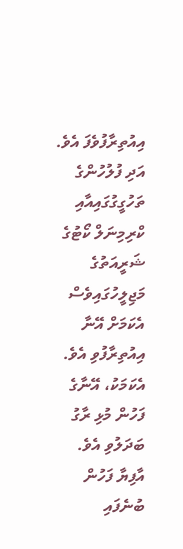އިއުތިރާފުވެފަ އެވެ. އަދި ފުލުހުންގެ ތަހުގީގުގައިއާއި ކްރިމިނަލް ކޯޓުގެ ޝަރީއަތުގެ މަޖިލީހުގައިވެސް އެކަމަށް އޭނާ އިއުތިރާފުވި އެވެ. އެކަމަކު، އޭނާގެ ފަހުން މުޅި ރާގު ބަދަލުވި އެވެ.
އާފިޔާ ފަހުން ބުނެފައި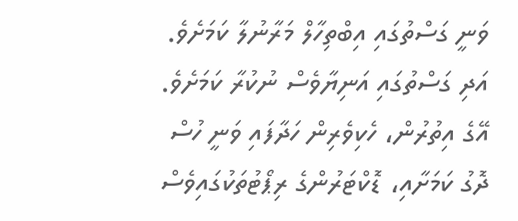ވަނީ ގަސްތުގައި އިބްތިހާލް މަރާނުލާ ކަމަށެވެ. އަދި ގަސްތުގައި އަނިޔާވެސް ނުކުރާ ކަމަށެވެ. އޭގެ އިތުރުން، ހެކިވެރިން ހަދާފައި ވަނީ ހުސް ދޮގު ކަމަށާއި، ޑޮކްޓަރުންގެ ރިޕޯޓުތަކުގައިވެސް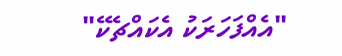"އެއްފަހަރަކު އެކައްޗެކޭ"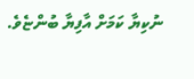ނުކިޔާ ކަމަށް އާފިޔާ ބުންޏެވެ.